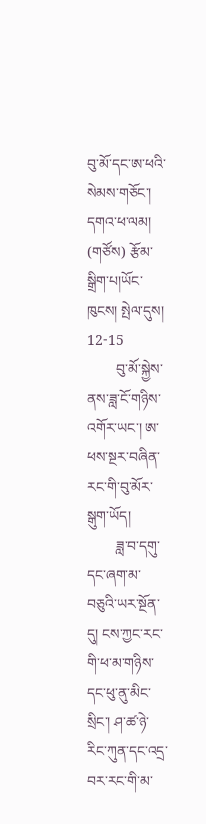བུ་མོ་དང་ཨ་ཕའི་སེམས་གཅོང་།
དགའ་ཕ་ལམ། (གཙོས) རྩོམ་སྒྲིག་པ།ཡོང་ཁུངས། སྤེལ་དུས། 12-15
        བུ་མོ་སྐྱེས་ནས་ཟླ་ངོ་གཉིས་འགོར་ཡང་། ཨ་ཕས་སྔར་བཞིན་རང་གི་བུ་མོར་སྒུག་ཡོད།
        ཟླ་བ་དགུ་དང་ཞག་མ་བཅུའི་ཡར་སྔོན་དུ། ངས་ཀྱང་རང་གི་ཕ་མ་གཉིས་དང་ཕུ་ནུ་མིང་སྲིང་། ཤ་ཚ་ཉེ་རིང་ཀུན་དང་འདྲ་བར་རང་གི་མ་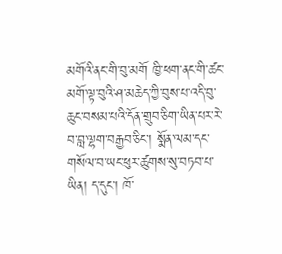མགོའི་ནང་གི་བུ་མགོ ཁྱི་ཕག་ནང་གི་ཚང་མགོ་ལྟ་བུའི་ཤ་མཆེད་ཀྱི་བུས་པ་འདི་བུ་ཆུང་བསམ་པའི་དོན་གྲུབ་ཅིག་ཡིན་པར་རེ་བ་བླ་ལྷག་བརྒྱབ་ཅིང་། སྨོན་ལམ་དང་གསོལ་བ་ཡང་ཕུར་ཚུགས་སུ་བཏབ་པ་ཡིན། ད་དུང་། ཁོ་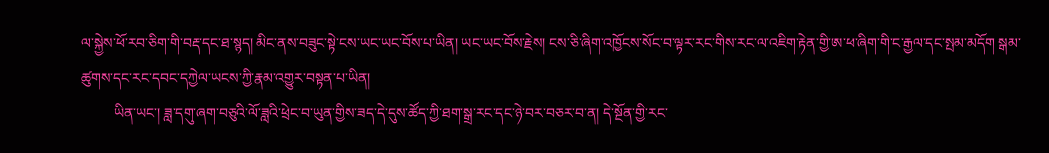ལ་སྐྱེས་ཕོ་རབ་ཅིག་གི་བརྡ་དང་ཐ་སྙད། མིང་ནས་བཟུང་སྟེ་ངས་ཡང་ཡང་བོས་པ་ཡིན། ཡང་ཡང་བོས་རྗེས། ངས་ཅི་ཞིག་འཁྱོངས་སོང་བ་ལྟར་རང་གིས་རང་ལ་འཇིག་རྟེན་གྱི་ཨ་ཕ་ཞིག་གི་ང་རྒྱལ་དང་སྤམ་མདོག སྒམ་ཚུགས་དང་རང་དབང་དཀྱེལ་ཡངས་ཀྱི་རྣམ་འགྱུར་བསྟན་པ་ཡིན།
         ཡིན་ཡང་། ཟླ་དགུ་ཞག་བཅུའི་ལོ་ཟླའི་ཕྲེང་བ་ཡུན་གྱིས་ཟད་དེ་དུས་ཚོད་ཀྱི་ཐག་སྒྲ་རང་དང་ཉེ་བར་བཅར་བ་ན། དེ་སྔོན་གྱི་རང་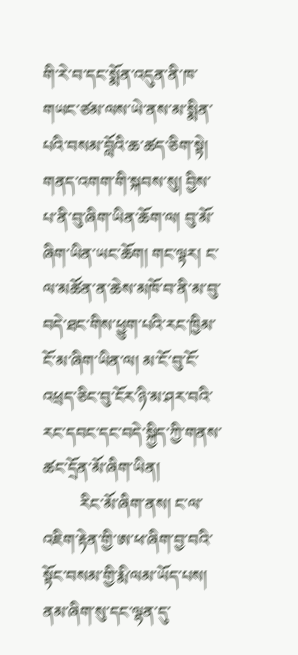གི་རེ་བ་དང་སྨོན་འདུན་ནི་ཁ་གཡང་ཙམ་ལས་ཡེ་ནས་མ་སྨིན་པའི་བསམ་བློའི་ཆ་ཚད་ཅིག་སྟེ། གནད་འགག་གི་སྐབས་སུ། བྱིས་པ་ནི་བུ་ཞིག་ཡིན་ཆོག་ལ། བུ་མོ་ཞིག་ཡིན་ཡང་ཆོག། གང་ལྟར། ང་ལ་མཚོན་ན་ཆེས་མཁོ་བ་ནི་མ་བུ་བདེ་ཐང་གིས་ཕྱུག་པའི་རང་ཁྱིམ་ངོ་མ་ཞིག་ཡིན་ལ། མ་ངོ་བུ་ངོ་འཕྲད་ཅིང་བུ་ངོར་ཉི་མ་ཤར་བའི་རང་དབང་དང་བདེ་སྐྱིད་ཀྱི་གནས་ཚང་དྲོན་མོ་ཞིག་ཡིན།
         རིང་མོ་ཞིག་ནས། ང་ལ་འཇིག་རྟེན་གྱི་ཨ་ཕ་ཞིག་བྱ་བའི་སྟོང་བསམ་གྱི་རྨི་ལམ་ཡོད་པས། ནམ་ཞིག་སུ་དང་ལྷན་དུ་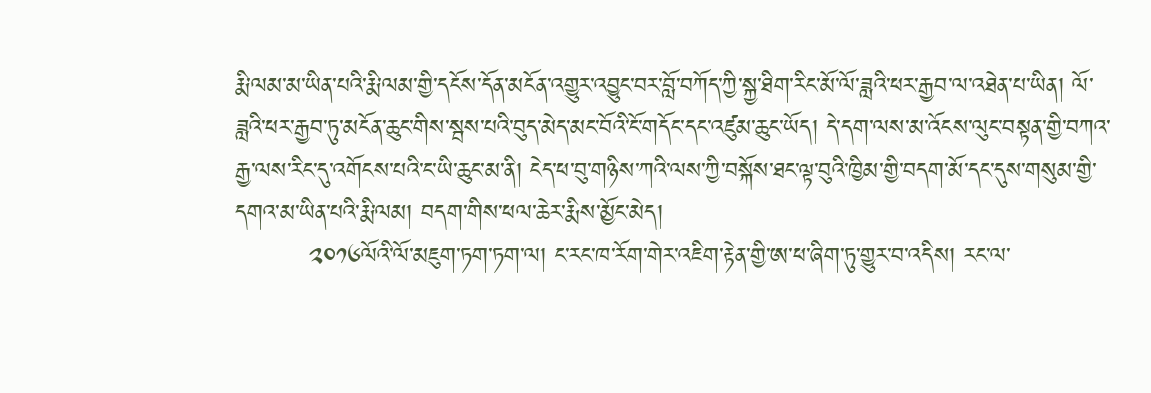རྨི་ལམ་མ་ཡིན་པའི་རྨི་ལམ་གྱི་དངོས་དོན་མངོན་འགྱུར་འབྱུང་བར་བློ་བཀོད་ཀྱི་སྐྱ་ཐིག་རིང་མོ་ལོ་ཟླའི་ཕར་རྒྱབ་ལ་འཐེན་པ་ཡིན། ལོ་ཟླའི་ཕར་རྒྱབ་ཏུ་མངོན་ཆུང་གིས་སྦས་པའི་བུད་མེད་མང་བོའི་ངོ་གདོང་དང་འཛུམ་ཆུང་ཡོད། དེ་དག་ལས་མ་འོངས་ལུང་བསྟན་གྱི་བཀའ་རྒྱ་ལས་རིང་དུ་འགོངས་པའི་ང་ཡི་ཆུང་མ་ནི། ངེད་ཕ་བུ་གཉིས་ཀའི་ལས་ཀྱི་བསྐོས་ཐང་ལྟ་བུའི་ཁྱིམ་གྱི་བདག་མོ་དང་དུས་གསུམ་གྱི་དགའ་མ་ཡིན་པའི་རྨི་ལམ། བདག་གིས་ཕལ་ཆེར་རྨིས་མྱོང་མེད།
         ༢༠༡༦ལོའི་ལོ་མཇུག་ཏག་ཏག་ལ། ང་རང་ཁ་རོག་གེར་འཇིག་རྟེན་གྱི་ཨ་ཕ་ཞིག་ཏུ་གྱུར་བ་འདིས། རང་ལ་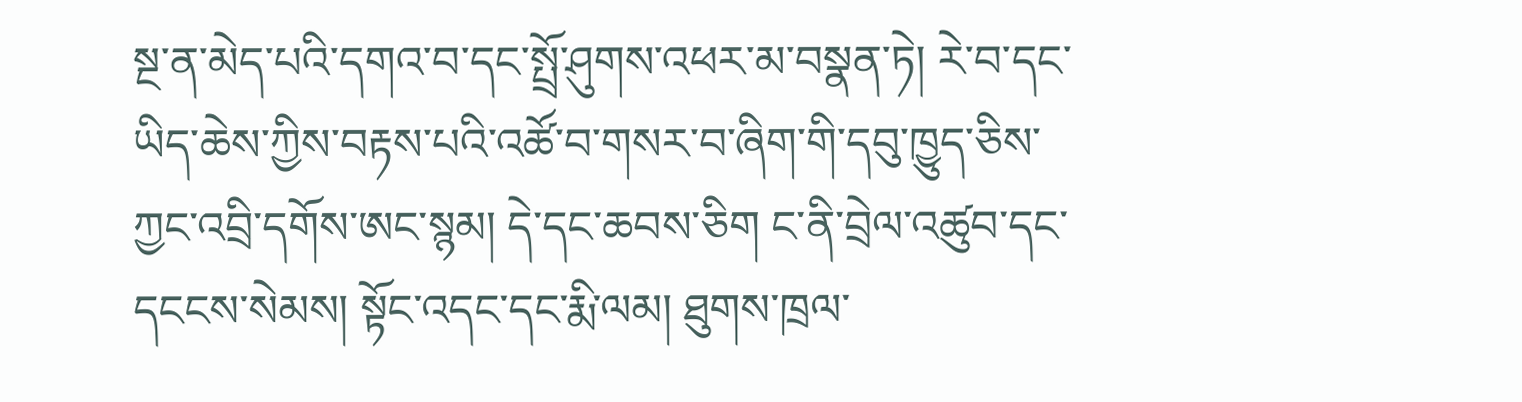སྔ་ན་མེད་པའི་དགའ་བ་དང་སྤྲོ་ཤུགས་འཕར་མ་བསྣན་ཏེ། རེ་བ་དང་ཡིད་ཆེས་ཀྱིས་བརྟས་པའི་འཚོ་བ་གསར་བ་ཞིག་གི་དབུ་ཁྱུད་ཅིས་ཀྱང་འབྲི་དགོས་ཨང་སྙམ། དེ་དང་ཆབས་ཅིག ང་ནི་བྲེལ་འཚུབ་དང་དངངས་སེམས། སྟོང་འདང་དང་རྨི་ལམ། ཐུགས་ཁྲལ་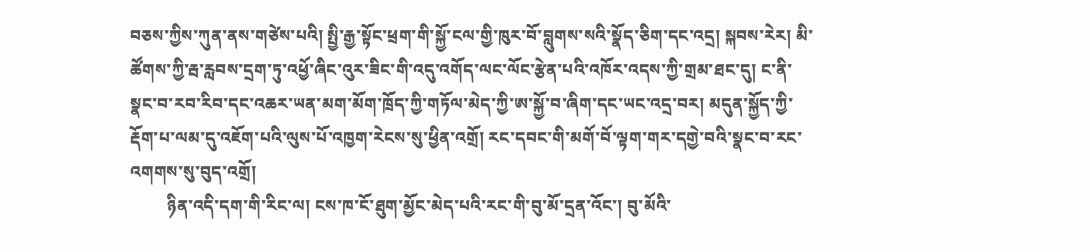བཅས་ཀྱིས་ཀུན་ནས་གཙེས་པའི། སྤྱི་རྒྱ་སྟོང་ཕྲག་གི་སྐྱོ་ངལ་གྱི་ཁུར་བོ་བླུགས་སའི་སྣོད་ཅིག་དང་འདྲ། སྐབས་རེར། མི་ཚོགས་ཀྱི་རྦ་རླབས་དྲག་ཏུ་འཕྱོ་ཞིང་འུར་ཟིང་གི་འདུ་འགོད་ལང་ལོང་རྩེན་པའི་འཁོར་འདས་ཀྱི་གྲམ་ཐང་དུ། ང་ནི་སྣང་བ་རབ་རིབ་དང་འཆར་ཡན་མག་མོག་ཁྲོད་ཀྱི་གཏོལ་མེད་ཀྱི་ཨ་སྐྱོ་བ་ཞིག་དང་ཡང་འདྲ་བར། མདུན་སྐྱོད་ཀྱི་རྡོག་པ་ལམ་དུ་འཇོག་པའི་ལུས་པོ་འཁྱག་རེངས་སུ་ཕྱིན་འགྲོ། རང་དབང་གི་མགོ་བོ་ལྟག་གར་དགྱེ་བའི་སྣང་བ་རང་འགགས་སུ་བུད་འགྲོ།
         ཉིན་འདི་དག་གི་རིང་ལ། ངས་ཁ་ངོ་ཐུག་མྱོང་མེད་པའི་རང་གི་བུ་མོ་དྲན་འོང་། བུ་མོའི་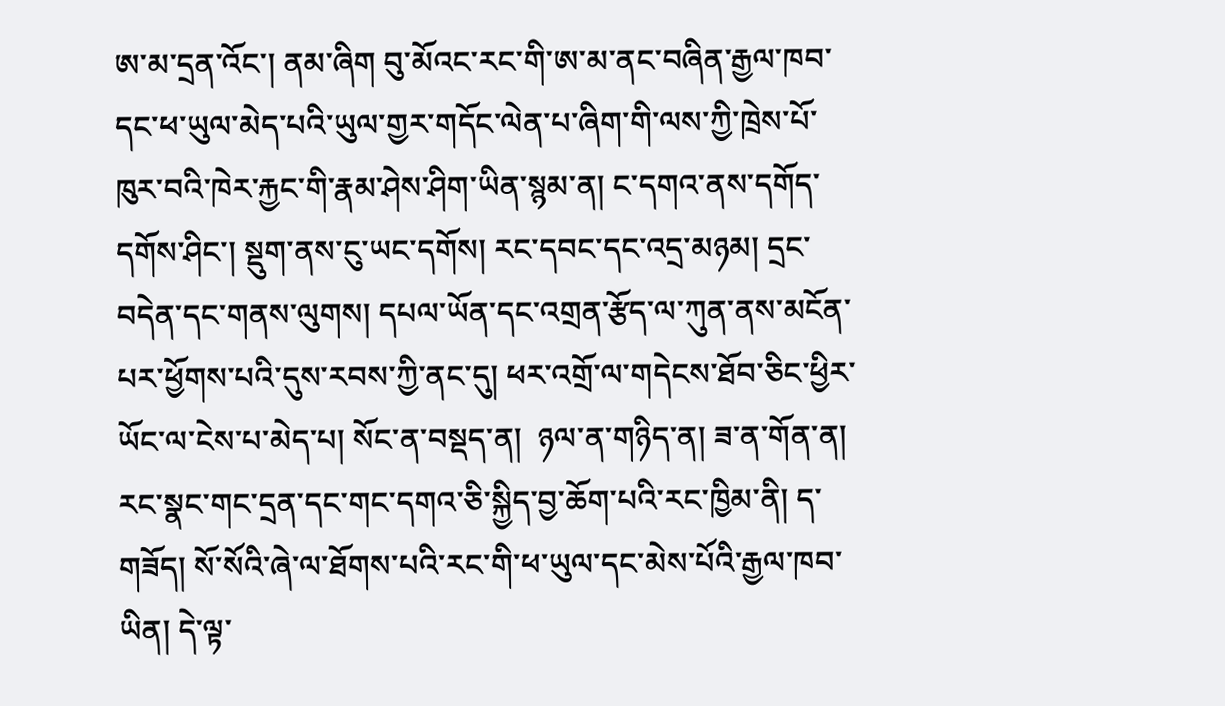ཨ་མ་དྲན་འོང་། ནམ་ཞིག བུ་མོའང་རང་གི་ཨ་མ་ནང་བཞིན་རྒྱལ་ཁབ་དང་ཕ་ཡུལ་མེད་པའི་ཡུལ་གྱར་གདོང་ལེན་པ་ཞིག་གི་ལས་ཀྱི་ཁྲེས་པོ་ཁུར་བའི་ཁེར་རྐྱང་གི་རྣམ་ཤེས་ཤིག་ཡིན་སྙམ་ན། ང་དགའ་ནས་དགོད་དགོས་ཤིང་། སྡུག་ནས་ངུ་ཡང་དགོས། རང་དབང་དང་འདྲ་མཉམ། དྲང་བདེན་དང་གནས་ལུགས། དཔལ་ཡོན་དང་འགྲན་རྩོད་ལ་ཀུན་ནས་མངོན་པར་ཕྱོགས་པའི་དུས་རབས་ཀྱི་ནང་དུ། ཕར་འགྲོ་ལ་གདེངས་ཐོབ་ཅིང་ཕྱིར་ཡོང་ལ་ངེས་པ་མེད་པ། སོང་ན་བསྡད་ན།  ཉལ་ན་གཉིད་ན། ཟ་ན་གོན་ན། རང་སྣང་གང་དྲན་དང་གང་དགའ་ཅི་སྐྱིད་བྱ་ཆོག་པའི་རང་ཁྱིམ་ནི། ད་གཟོད། སོ་སོའི་ཞེ་ལ་ཐོགས་པའི་རང་གི་ཕ་ཡུལ་དང་མེས་པོའི་རྒྱལ་ཁབ་ཡིན། དེ་ལྟ་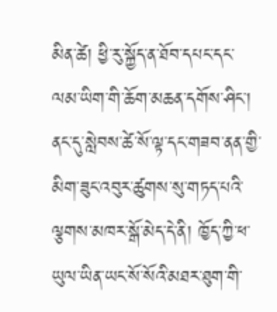མིན་ཚེ། ཕྱི་རུ་སྐྱོད་ན་ཐོབ་དཔང་དང་ལམ་ཡིག་གི་ཆོག་མཆན་དགོས་ཤིང་། ནང་དུ་སླེབས་ཚེ་སོ་ལྟ་དང་གཟབ་ནན་གྱི་མིག་ཟུང་འབུར་ཚུགས་སུ་གཏད་པའི་ལྕགས་མཁར་སྒོ་མེད་དེ་ནི། ཁྱོད་ཀྱི་ཕ་ཡུལ་ཡིན་ཡང་སོ་སོའི་མཐར་ཐུག་གི་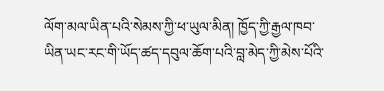ལོག་མལ་ཡིན་པའི་སེམས་ཀྱི་ཕ་ཡུལ་མིན། ཁྱོད་ཀྱི་རྒྱལ་ཁབ་ཡིན་ཡང་རང་གི་ཡོད་ཚད་དབུལ་ཆོག་པའི་བླ་མེད་ཀྱི་མེས་པོའི་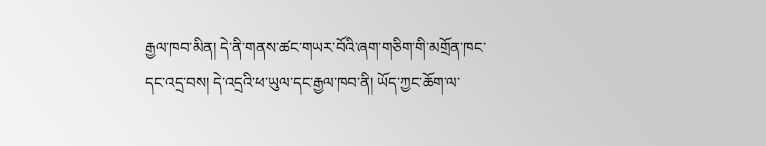རྒྱལ་ཁབ་མིན། དེ་ནི་གནས་ཚང་གཡར་བོའི་ཞག་གཅིག་གི་མགྲོན་ཁང་དང་འདྲ་བས། དེ་འདྲའི་ཕ་ཡུལ་དང་རྒྱལ་ཁབ་ནི། ཡོད་ཀྱང་ཆོག་ལ་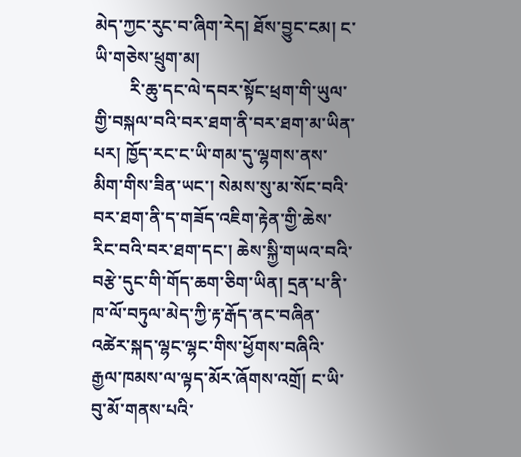མེད་ཀྱང་རུང་བ་ཞིག་རེད། ཐོས་བྱུང་ངམ། ང་ཡི་གཅེས་ཕྲུག་མ།
        རི་ཆུ་དང་ལེ་དབར་སྟོང་ཕྲག་གི་ཡུལ་གྱི་བསྐལ་བའི་བར་ཐག་ནི་བར་ཐག་མ་ཡིན་པར། ཁྱོད་རང་ང་ཡི་གམ་དུ་ལྷགས་ནས་མིག་གིས་ཟིན་ཡང་། སེམས་སུ་མ་སོང་བའི་བར་ཐག་ནི་ད་གཟོད་འཇིག་རྟེན་གྱི་ཆེས་རིང་བའི་བར་ཐག་དང་། ཆེས་སྐྱི་གཡའ་བའི་བརྩེ་དུང་གི་གོད་ཆག་ཅིག་ཡིན། དྲན་པ་ནི་ཁ་ལོ་བཏུལ་མེད་ཀྱི་རྟ་རྒོད་ནང་བཞིན་འཚེར་སྐད་ལྷང་ལྷང་གིས་ཕྱོགས་བཞིའི་རྒྱལ་ཁམས་ལ་ལྟད་མོར་ཞོགས་འགྲོ། ང་ཡི་བུ་མོ་གནས་པའི་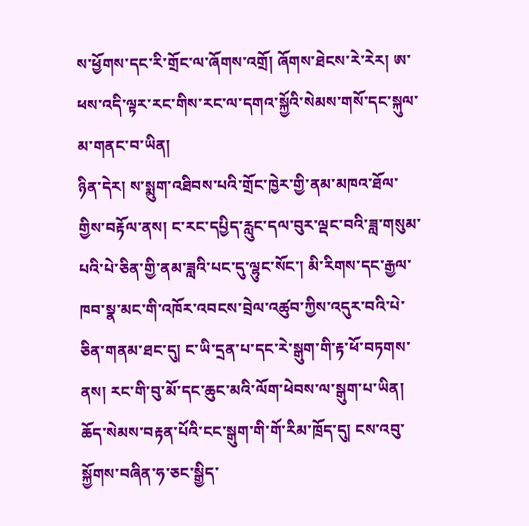ས་ཕྱོགས་དང་རི་གྲོང་ལ་ཞོགས་འགྲོ། ཞོགས་ཐེངས་རེ་རེར། ཨ་ཕས་འདི་ལྟར་རང་གིས་རང་ལ་དགའ་སྐྱོའི་སེམས་གསོ་དང་སྐུལ་མ་གནང་བ་ཡིན།
ཉིན་དེར། ས་སྨུག་འཐིབས་པའི་གྲོང་ཁྱེར་གྱི་ནམ་མཁའ་ཐོལ་གྱིས་བརྟོལ་ནས། ང་རང་དཔྱིད་རླུང་དལ་བུར་ལྡང་བའི་ཟླ་གསུམ་པའི་པེ་ཅིན་གྱི་ནམ་ཟླའི་པང་དུ་ལྷུང་སོང་། མི་རིགས་དང་རྒྱལ་ཁབ་སྣ་མང་གི་འཁོར་འབངས་བྲེལ་འཚུབ་ཀྱིས་འདུར་བའི་པེ་ཅིན་གནམ་ཐང་དུ། ང་ཡི་དྲན་པ་དང་རེ་སྒུག་གི་རྟ་ཕོ་བཏགས་ནས། རང་གི་བུ་མོ་དང་ཆུང་མའི་ལོག་ཕེབས་ལ་སྒུག་པ་ཡིན། ཆོད་སེམས་བརྟན་པོའི་ངང་སྒུག་གི་གོ་རིམ་ཁྲོད་དུ། ངས་འབུ་སྐྱོགས་བཞིན་ཧ་ཅང་སྒྱིད་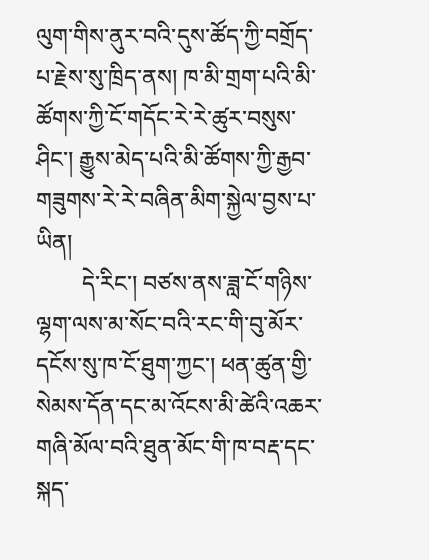ལུག་གིས་ནུར་བའི་དུས་ཚོད་ཀྱི་བགྲོད་པ་རྗེས་སུ་ཁྲིད་ནས། ཁ་མི་གྲག་པའི་མི་ཚོགས་ཀྱི་ངོ་གདོང་རེ་རེ་ཚུར་བསུས་ཤིང་། རྒྱུས་མེད་པའི་མི་ཚོགས་ཀྱི་རྒྱབ་གཟུགས་རེ་རེ་བཞིན་མིག་སྐྱེལ་བྱས་པ་ཡིན།
        དེ་རིང་། བཙས་ནས་ཟླ་ངོ་གཉིས་ལྷག་ལས་མ་སོང་བའི་རང་གི་བུ་མོར་དངོས་སུ་ཁ་ངོ་ཐུག་ཀྱང་། ཕན་ཚུན་གྱི་སེམས་དོན་དང་མ་འོངས་མི་ཚེའི་འཆར་གཞི་མོལ་བའི་ཐུན་མོང་གི་ཁ་བརྡ་དང་སྐད་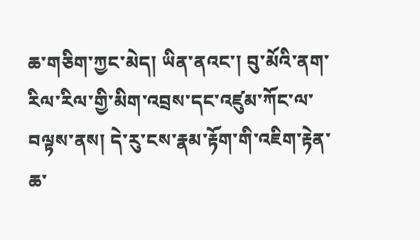ཆ་གཅིག་ཀྱང་མེད། ཡིན་ནའང་། བུ་མོའི་ནག་རིལ་རིལ་གྱི་མིག་འབྲས་དང་འཛུམ་ཀོང་ལ་བལྟས་ནས། དེ་རུ་ངས་རྣམ་རྟོག་གི་འཇིག་རྟེན་ཆ་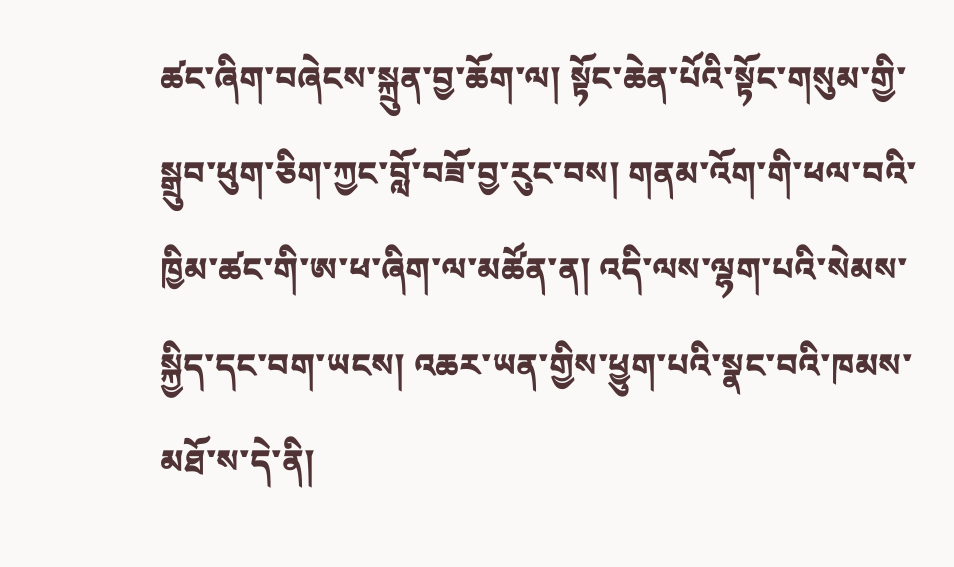ཚང་ཞིག་བཞེངས་སྐྲུན་བྱ་ཆོག་ལ། སྟོང་ཆེན་པོའི་སྟོང་གསུམ་གྱི་སྒྲུབ་ཕུག་ཅིག་ཀྱང་བློ་བཟོ་བྱ་རུང་བས། གནམ་འོག་གི་ཕལ་བའི་ཁྱིམ་ཚང་གི་ཨ་ཕ་ཞིག་ལ་མཚོན་ན། འདི་ལས་ལྷག་པའི་སེམས་སྐྱིད་དང་བག་ཡངས། འཆར་ཡན་གྱིས་ཕྱུག་པའི་སྣང་བའི་ཁམས་མཐོ་ས་དེ་ནི།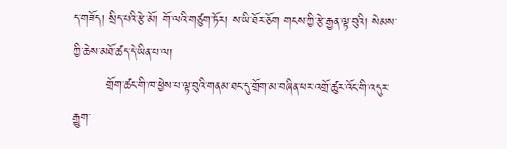ད་གཟོད། སྲིད་པའི་རྩེ་མོ། གོ་ལའི་གཙུག་ཏོར། ས་ཡི་ཐོར་ཅོག གངས་ཀྱི་རྩེ་རྒྱན་ལྟ་བུའི། སེམས་ཀྱི་ཆེས་མཐོ་ཚད་དེ་ཡིན་པ་ལ།
        གྲོག་ཚང་གི་ཁ་ཕྱེས་པ་ལྟ་བུའི་གནམ་ཐང་དུ་གྲོག་མ་བཞིན་ཕར་འགྲོ་ཚུར་འོང་གི་འདུར་རྒྱུག་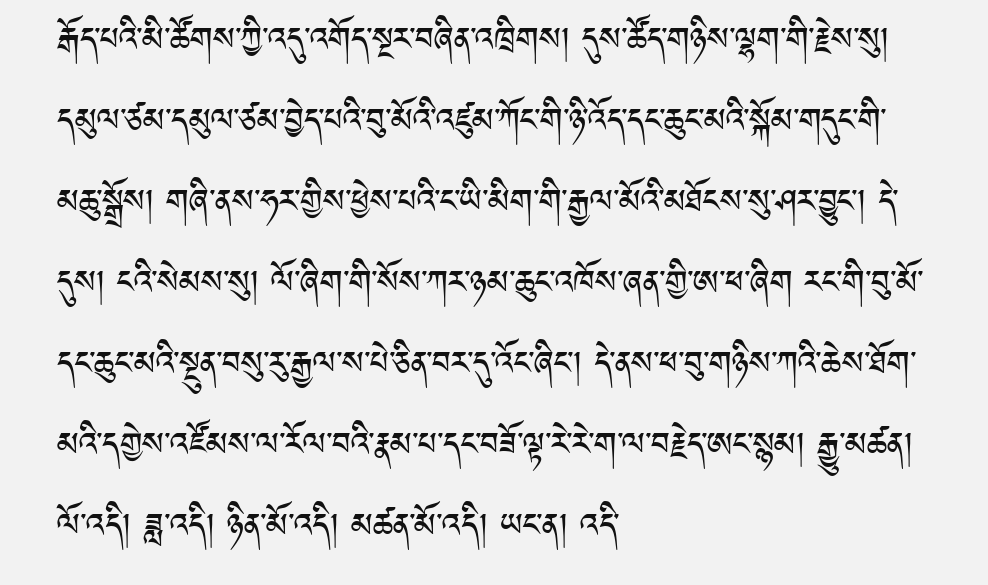རྒོད་པའི་མི་ཚོགས་ཀྱི་འདུ་འགོད་སྔར་བཞིན་འཁྲིགས། དུས་ཚོད་གཉིས་ལྷག་གི་རྗེས་སུ། དམུལ་ཙམ་དམུལ་ཙམ་བྱེད་པའི་བུ་མོའི་འཛུམ་ཀོང་གི་ཉི་འོད་དང་ཆུང་མའི་སྐོམ་གདུང་གི་མཆུ་སྒྲོས། གཞི་ནས་ཧར་གྱིས་ཕྱེས་པའི་ང་ཡི་མིག་གི་རྒྱལ་མོའི་མཐོངས་སུ་ཤར་བྱུང་། དེ་དུས། ངའི་སེམས་སུ། ལོ་ཞིག་གི་སོས་ཀར་ཉམ་ཆུང་འཁོས་ཞན་གྱི་ཨ་ཕ་ཞིག རང་གི་བུ་མོ་དང་ཆུང་མའི་སྔུན་བསུ་རུ་རྒྱལ་ས་པེ་ཅིན་བར་དུ་འོང་ཞིང་། དེ་ནས་ཕ་བུ་གཉིས་ཀའི་ཆེས་ཐོག་མའི་དགྱེས་འཛོམས་ལ་རོལ་བའི་རྣམ་པ་དང་བཟོ་ལྟ་རེ་རེ་ག་ལ་བརྗེད་ཨང་སྙམ། རྒྱུ་མཚན། ལོ་འདི། ཟླ་འདི། ཉིན་མོ་འདི། མཚན་མོ་འདི། ཡང་ན། འདི་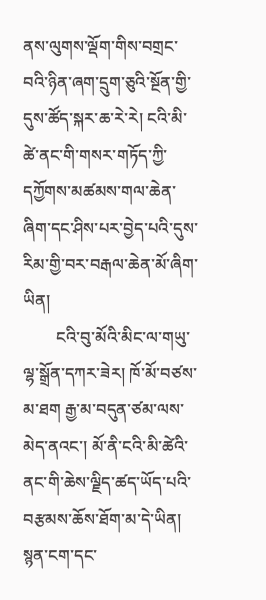ནས་ལུགས་ལྡོག་གིས་བགྲང་བའི་ཉིན་ཞག་དྲུག་ཅུའི་སྔོན་གྱི་དུས་ཚོད་སྐར་ཆ་རེ་རེ། ངའི་མི་ཚེ་ནང་གི་གསར་གཏོད་ཀྱི་དཀྱོགས་མཚམས་གལ་ཆེན་ཞིག་དང་ཤིས་པར་བྱེད་པའི་དུས་རིམ་གྱི་བར་བརྒལ་ཆེན་མོ་ཞིག་ཡིན།
        ངའི་བུ་མོའི་མིང་ལ་གཡུ་ལྷ་སྒྲོན་དཀར་ཟེར། ཁོ་མོ་བཙས་མ་ཐག རྒྱ་མ་བདུན་ཙམ་ལས་མེད་ནའང་། མོ་ནི་ངའི་མི་ཚེའི་ནང་གི་ཆེས་ལྗིད་ཚད་ཡོད་པའི་བརྩམས་ཆོས་ཐོག་མ་དེ་ཡིན། སྙན་ངག་དང་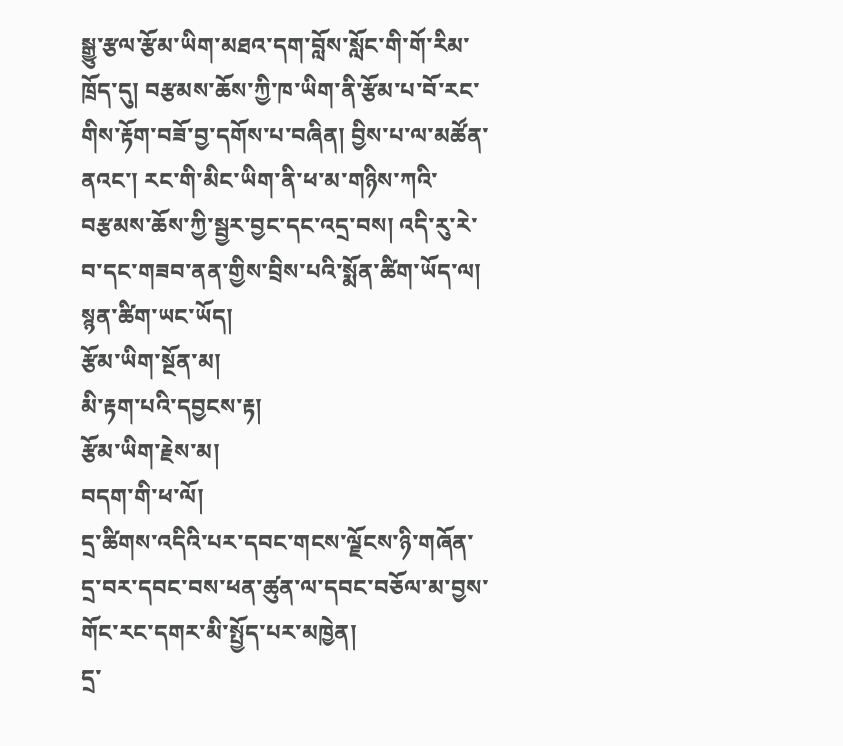སྒྱུ་རྩལ་རྩོམ་ཡིག་མཐའ་དག་བློས་སློང་གི་གོ་རིམ་ཁྲོད་དུ། བརྩམས་ཆོས་ཀྱི་ཁ་ཡིག་ནི་རྩོམ་པ་བོ་རང་གིས་རྟོག་བཟོ་བྱ་དགོས་པ་བཞིན། བྱིས་པ་ལ་མཚོན་ནའང་། རང་གི་མིང་ཡིག་ནི་ཕ་མ་གཉིས་ཀའི་བརྩམས་ཆོས་ཀྱི་སྦྱར་བྱང་དང་འདྲ་བས། འདི་རུ་རེ་བ་དང་གཟབ་ནན་གྱིས་བྲིས་པའི་སྨོན་ཚིག་ཡོད་ལ། སྙན་ཚིག་ཡང་ཡོད།
རྩོམ་ཡིག་སྔོན་མ།
མི་རྟག་པའི་དབྱངས་རྟ།
རྩོམ་ཡིག་རྗེས་མ།
བདག་གི་ཕ་ལོ།
དྲ་ཚིགས་འདིའི་པར་དབང་གངས་ལྗོངས་ཉི་གཞོན་དྲ་བར་དབང་བས་ཕན་ཚུན་ལ་དབང་བཅོལ་མ་བྱས་གོང་རང་དགར་མི་སྤྱོད་པར་མཁྱེན།
དྲ་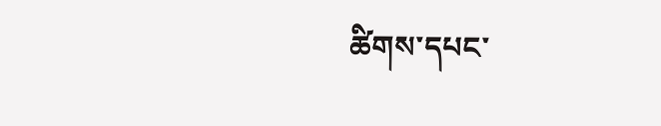ཚིགས་དཔང་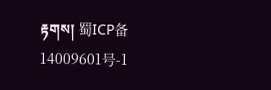རྟགས། 蜀ICP备14009601号-1